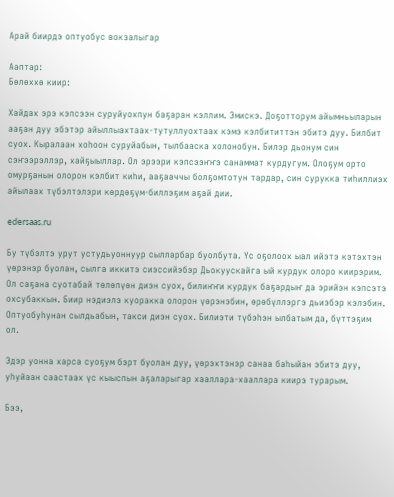Арай биирдэ оптуобус вокзалыгар

Ааптар:
Бөлөххө киир:

Хайдах эрэ кэпсээн суруйуохпун баҕаран кэллим. Эмискэ. Доҕотторум айымньыларын ааҕан дуу эбэтэр айыллыахтаах-тутуллуохтаах кэмэ кэлбититтэн эбитэ дуу. Билбит суох. Кыралаан хоһоон суруйабын, тылбааска холонобун. Билэр дьонум син сэҥээрэллэр, хайҕыыллар. Ол эрээри кэпсээҥҥэ санаммат курдугум. Олоҕум орто омурҕанын олорон кэлбит киһи, ааҕааччы болҕомтотун тардар, син сурукка тиһиллиэх айылаах түбэлтэлэри көрдөҕүм-биллэҕим аҕай дии.

edersaas.ru

Бу түбэлтэ урут устудьуоннуур сылларбар буолбута. Үс оҕолоох ыал ийэтэ кэтэхтэн үөрэнэр буолан, сылга иккитэ сиэссийэбэр Дьокуускайга ый курдук олоро киирэрим. Ол саҕана суотабай төлөпүөн диэн суох, билиҥҥи курдук баҕардыҥ да эрийэн кэпсэтэ охсубаккын. Биир нэдиэлэ куоракка олорон үөрэнэбин, өрөбүллэргэ дьиэбэр кэлэбин. Оптуобуһунан сылдьабын, такси диэн суох. Билиэти түбэһэн ылбатым да, бүттэҕим ол.

Эдэр уонна харса суоҕум бэрт буолан дуу, үөрэхтэнэр санаа баһыйан эбитэ дуу, уһуйаан саастаах үс кыыспын аҕаларыгар хааллара-хааллара киирэ турарым.

Бээ,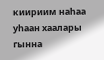киириим наһаа уһаан хаалары гынна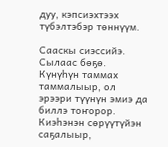дуу, кэпсиэхтээх түбэлтэбэр төннүүм.

Сааскы сиэссийэ. Сылаас бөҕө. Күнүһүн таммах таммалыыр, ол эрээри түүнүн эмиэ да биллэ тоҥорор. Киэһэнэн сөрүүтүйэн саҕалыыр,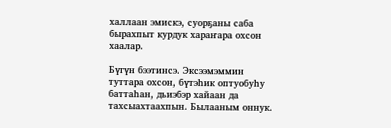халлаан эмискэ, суорҕаны саба бырахпыт курдук хараҥара охсон хаалар.

Бүгүн бээтинсэ. Эксээмэммин туттара охсон, бүтэһик оптуобуһу баттаһан, дьиэбэр хайаан да тахсыахтаахпын. Былааным оннук.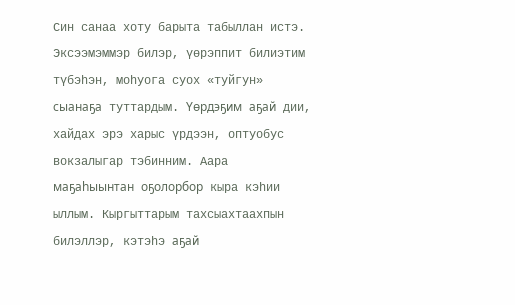Син санаа хоту барыта табыллан истэ. Эксээмэммэр билэр, үөрэппит билиэтим түбэһэн, моһуога суох «туйгун» сыанаҕа туттардым. Үөрдэҕим аҕай дии, хайдах эрэ харыс үрдээн, оптуобус вокзалыгар тэбинним. Аара маҕаһыынтан оҕолорбор кыра кэһии ыллым. Кыргыттарым тахсыахтаахпын билэллэр, кэтэһэ аҕай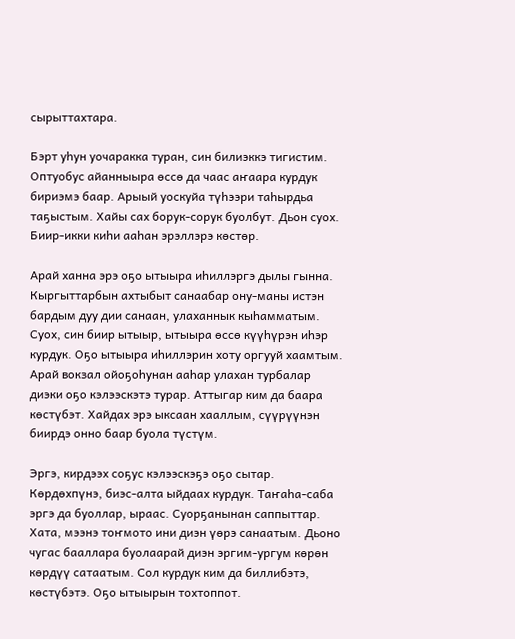сырыттахтара.

Бэрт уһун уочаракка туран, син билиэккэ тигистим. Оптуобус айанныыра өссө да чаас аҥаара курдук бириэмэ баар. Арыый уоскуйа түһээри таһырдьа таҕыстым. Хайы сах борук-сорук буолбут. Дьон суох. Биир-икки киһи ааһан эрэллэрэ көстөр.

Арай ханна эрэ оҕо ытыыра иһиллэргэ дылы гынна. Кыргыттарбын ахтыбыт санаабар ону-маны истэн бардым дуу дии санаан, улаханнык кыһамматым. Суох, син биир ытыыр, ытыыра өссө күүһүрэн иһэр курдук. Оҕо ытыыра иһиллэрин хоту оргууй хаамтым. Арай вокзал ойоҕоһунан ааһар улахан турбалар диэки оҕо кэлээскэтэ турар. Аттыгар ким да баара көстүбэт. Хайдах эрэ ыксаан хааллым, сүүрүүнэн биирдэ онно баар буола түстүм.

Эргэ, кирдээх соҕус кэлээскэҕэ оҕо сытар. Көрдөхпүнэ, биэс-алта ыйдаах курдук. Таҥаһа-саба эргэ да буоллар, ыраас. Суорҕанынан саппыттар. Хата, мээнэ тоҥмото ини диэн үөрэ санаатым. Дьоно чугас бааллара буолаарай диэн эргим-ургум көрөн көрдүү сатаатым. Сол курдук ким да биллибэтэ, көстүбэтэ. Оҕо ытыырын тохтоппот.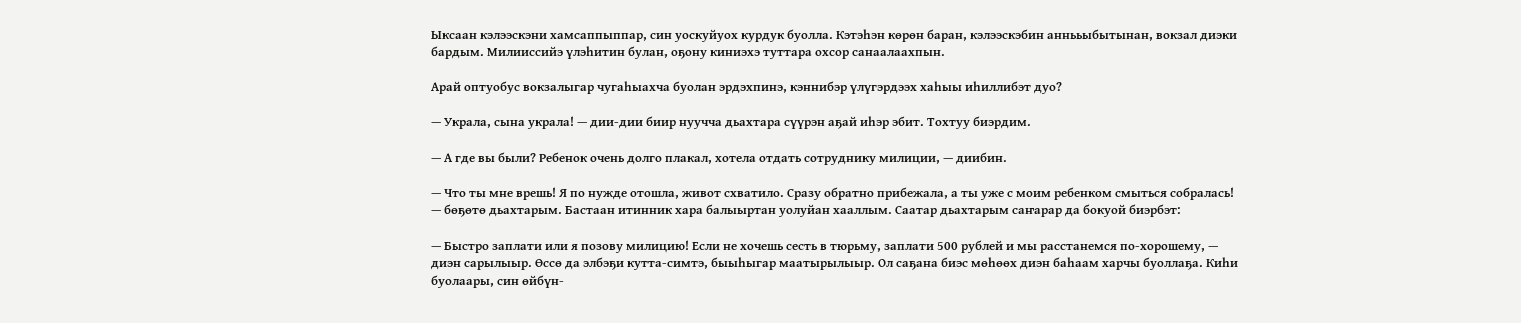Ыксаан кэлээскэни хамсаппыппар, син уоскуйуох курдук буолла. Кэтэһэн көрөн баран, кэлээскэбин аннььыбытынан, вокзал диэки бардым. Милииссийэ үлэһитин булан, оҕону киниэхэ туттара охсор санаалаахпын.

Арай оптуобус вокзалыгар чугаһыахча буолан эрдэхпинэ, кэннибэр үлүгэрдээх хаһыы иһиллибэт дуо?

— Украла, сына украла! — дии-дии биир нуучча дьахтара сүүрэн аҕай иһэр эбит. Тохтуу биэрдим.

— А где вы были? Ребенок очень долго плакал, хотела отдать сотруднику милиции, — диибин.

— Что ты мне врешь! Я по нужде отошла, живот схватило. Сразу обратно прибежала, а ты уже с моим ребенком смыться собралась! — бөҕөтө дьахтарым. Бастаан итинник хара балыыртан уолуйан хааллым. Саатар дьахтарым саҥарар да бокуой биэрбэт:

— Быстро заплати или я позову милицию! Если не хочешь сесть в тюрьму, заплати 500 рублей и мы расстанемся по-хорошему, — диэн сарылыыр. Өссө да элбэҕи кутта-симтэ, быыһыгар маатырылыыр. Ол саҕана биэс мөһөөх диэн баһаам харчы буоллаҕа. Киһи буолаары, син өйбүн-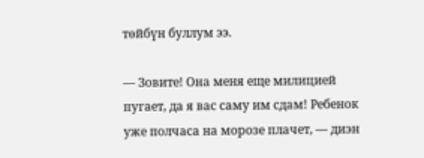төйбүн буллум ээ.

— Зовите! Она меня еще милицией пугает, да я вас саму им сдам! Ребенок уже полчаса на морозе плачет, — диэн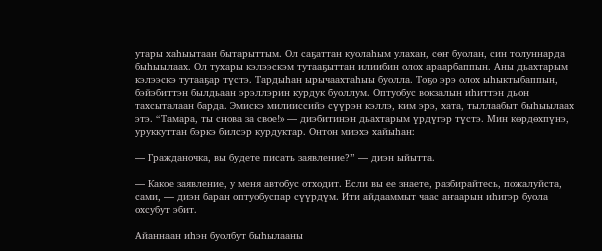утары хаһыытаан бытарыттым. Ол саҕаттан куолаһым улахан, сөҥ буолан, син толуннарда быһыылаах. Ол тухары кэлээскэм тутааҕыттан илиибин олох араарбаппын. Аны дьахтарым кэлээскэ тутааҕар түстэ. Тардыһан ырычаахтаһыы буолла. Тоҕо эрэ олох ыһыктыбаппын, бэйэбиттэн былдьаан эрэллэрин курдук буоллум. Оптуобус вокзалын иһиттэн дьон тахсыталаан барда. Эмискэ милииссийэ сүүрэн кэллэ, ким эрэ, хата, тыллаабыт быһыылаах этэ. “Тамара, ты снова за свое!» — диэбитинэн дьахтарым үрдүгэр түстэ. Мин көрдөхпүнэ, уруккуттан бэркэ билсэр курдуктар. Онтон миэхэ хайыһан:

— Гражданочка, вы будете писать заявление?” — диэн ыйытта.

— Какое заявление, у меня автобус отходит. Если вы ее знаете, разбирайтесь, пожалуйста, сами, — диэн баран оптуобуспар сүүрдүм. Ити айдааммыт чаас аҥаарын иһигэр буола охсубут эбит.

Айаннаан иһэн буолбут быһылааны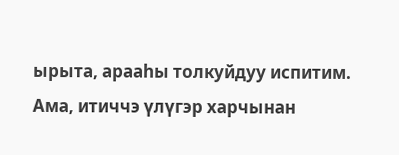ырыта, арааһы толкуйдуу испитим. Ама, итиччэ үлүгэр харчынан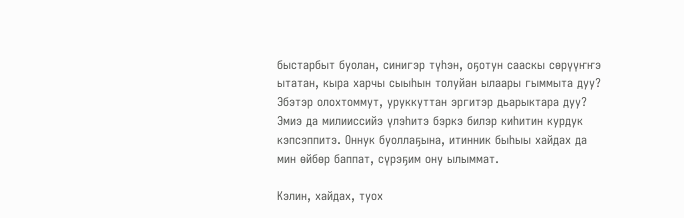быстарбыт буолан, синигэр түһэн, оҕотун сааскы сөрүүҥҥэ ытатан, кыра харчы сыыһын толуйан ылаары гыммыта дуу? Эбэтэр олохтоммут, уруккуттан эргитэр дьарыктара дуу? Эмиэ да милииссийэ үлэһитэ бэркэ билэр киһитин курдук кэпсэппитэ. Оннук буоллаҕына, итинник быһыы хайдах да мин өйбөр баппат, сүрэҕим ону ылыммат.

Кэлин, хайдах, туох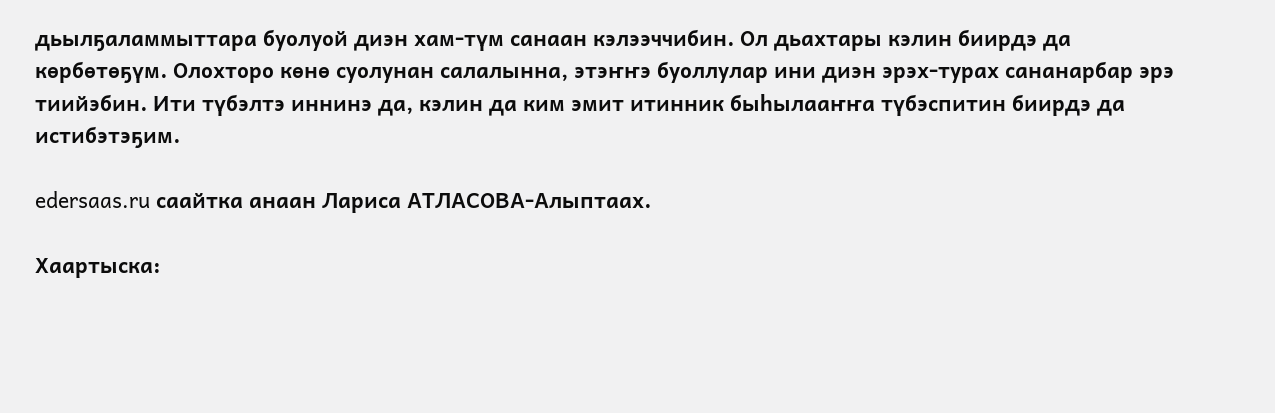дьылҕаламмыттара буолуой диэн хам-түм санаан кэлээччибин. Ол дьахтары кэлин биирдэ да көрбөтөҕүм. Олохторо көнө суолунан салалынна, этэҥҥэ буоллулар ини диэн эрэх-турах сананарбар эрэ тиийэбин. Ити түбэлтэ иннинэ да, кэлин да ким эмит итинник быһылааҥҥа түбэспитин биирдэ да истибэтэҕим.

edersaas.ru саайтка анаан Лариса АТЛАСОВА-Алыптаах.

Хаартыска: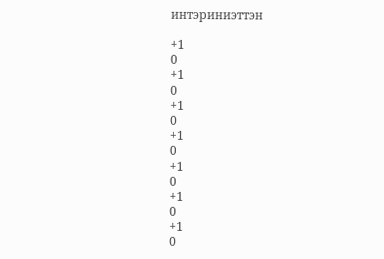интэриниэттэн

+1
0
+1
0
+1
0
+1
0
+1
0
+1
0
+1
0